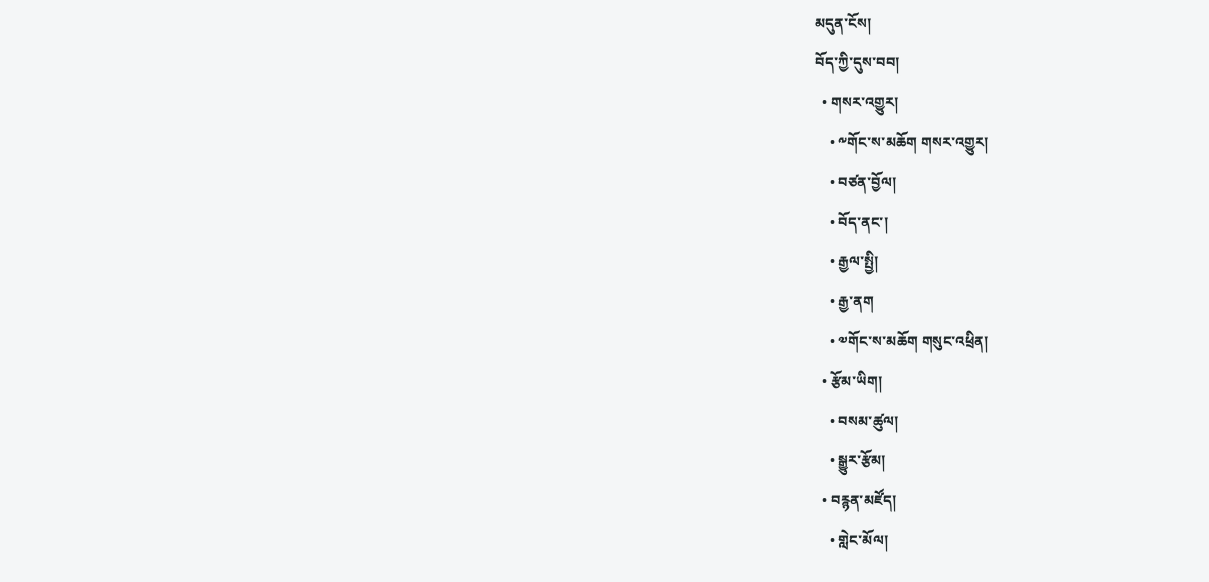མདུན་ངོས།
བོད་ཀྱི་དུས་བབ།
  • གསར་འགྱུར།
    • ༸གོང་ས་མཆོག གསར་འགྱུར།
    • བཙན་བྱོལ།
    • བོད་ནང་།
    • རྒྱལ་སྤྱི།
    • རྒྱ་ནག
    • ༧གོང་ས་མཆོག གསུང་འཕྲིན།
  • རྩོམ་ཡིག།
    • བསམ་ཚུལ།
    • སྒྱུར་རྩོམ།
  • བརྙན་མཛོད།
    • གླེང་མོལ།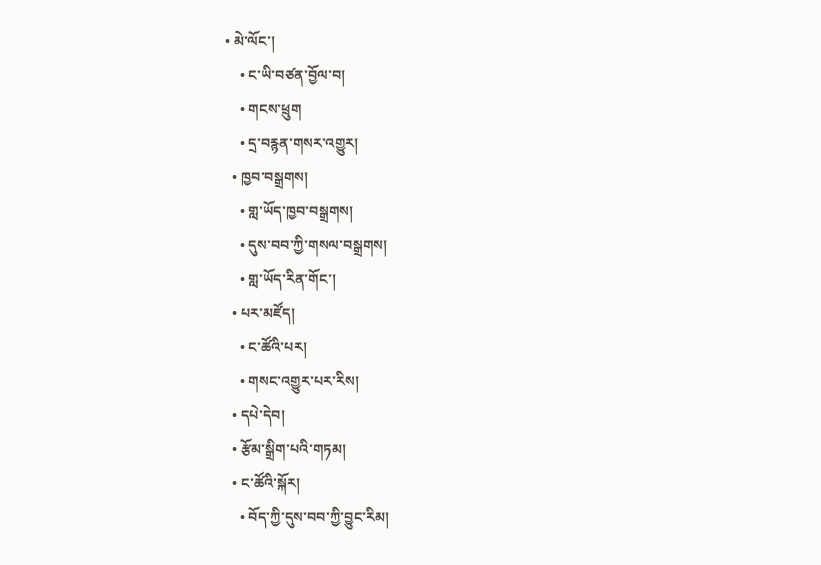• མེ་ལོང་།
    • ང་ཡི་བཙན་བྱོལ་བ།
    • གངས་ཕྲུག
    • དྲ་བརྙན་གསར་འགྱུར།
  • ཁྱབ་བསྒྲགས།
    • གླ་ཡོད་ཁྱབ་བསྒྲགས།
    • དུས་བབ་ཀྱི་གསལ་བསྒྲགས།
    • གླ་ཡོད་རིན་གོང་།
  • པར་མཛོད།
    • ང་ཚོའི་པར།
    • གསང་འགྱུར་པར་རིས།
  • དཔེ་དེབ།
  • རྩོམ་སྒྲིག་པའི་གཏམ།
  • ང་ཚོའི་སྐོར།
    • བོད་ཀྱི་དུས་བབ་ཀྱི་བྱུང་རིམ།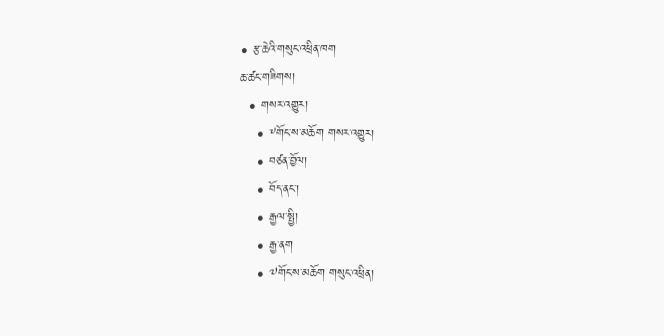• རྩ་ཆེའི་གསུང་འཕྲིན་ཁག
ཆ་ཚང་གཟིགས།
  • གསར་འགྱུར།
    • ༸གོང་ས་མཆོག གསར་འགྱུར།
    • བཙན་བྱོལ།
    • བོད་ནང་།
    • རྒྱལ་སྤྱི།
    • རྒྱ་ནག
    • ༧གོང་ས་མཆོག གསུང་འཕྲིན།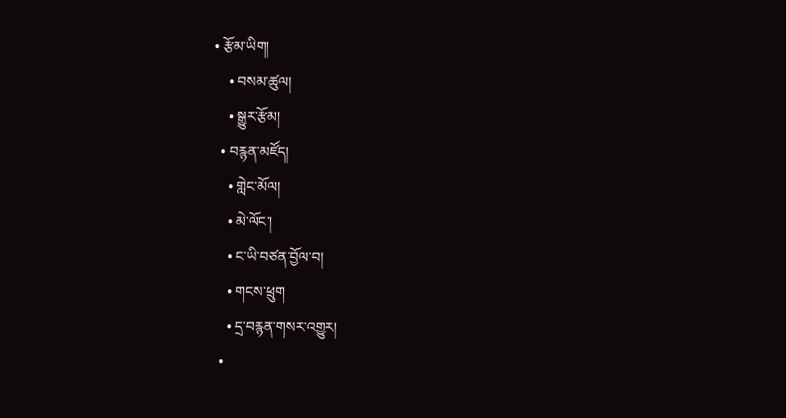• རྩོམ་ཡིག།
    • བསམ་ཚུལ།
    • སྒྱུར་རྩོམ།
  • བརྙན་མཛོད།
    • གླེང་མོལ།
    • མེ་ལོང་།
    • ང་ཡི་བཙན་བྱོལ་བ།
    • གངས་ཕྲུག
    • དྲ་བརྙན་གསར་འགྱུར།
  •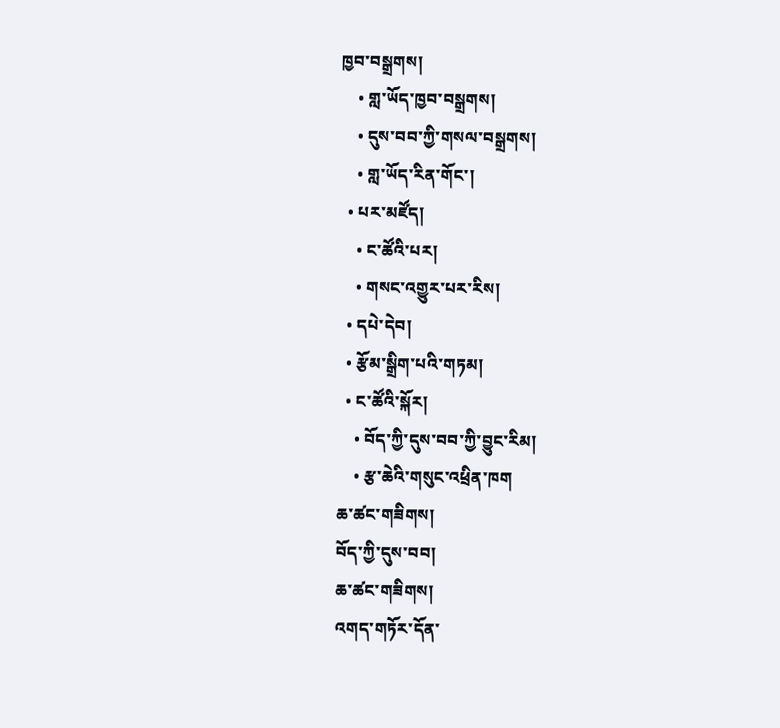ཁྱབ་བསྒྲགས།
    • གླ་ཡོད་ཁྱབ་བསྒྲགས།
    • དུས་བབ་ཀྱི་གསལ་བསྒྲགས།
    • གླ་ཡོད་རིན་གོང་།
  • པར་མཛོད།
    • ང་ཚོའི་པར།
    • གསང་འགྱུར་པར་རིས།
  • དཔེ་དེབ།
  • རྩོམ་སྒྲིག་པའི་གཏམ།
  • ང་ཚོའི་སྐོར།
    • བོད་ཀྱི་དུས་བབ་ཀྱི་བྱུང་རིམ།
    • རྩ་ཆེའི་གསུང་འཕྲིན་ཁག
ཆ་ཚང་གཟིགས།
བོད་ཀྱི་དུས་བབ།
ཆ་ཚང་གཟིགས།
འགད་གཏོར་དོན་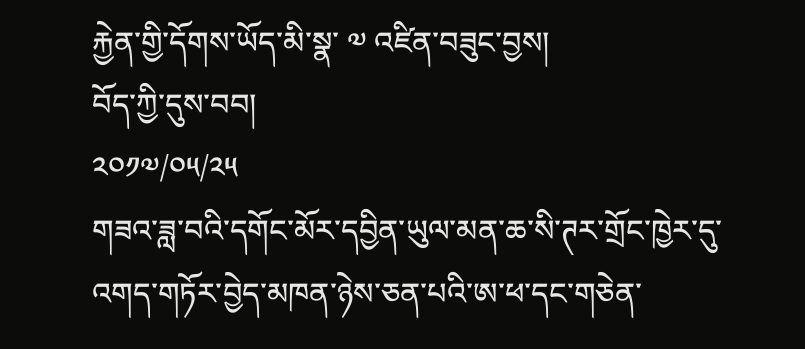རྐྱེན་གྱི་དོགས་ཡོད་མི་སྣ་ ༧ འཛིན་བཟུང་བྱས།
བོད་ཀྱི་དུས་བབ།
༢༠༡༧/༠༥/༢༥
གཟའ་ཟླ་བའི་དགོང་མོར་དབྱིན་ཡུལ་མན་ཆ་སི་ཊར་གྲོང་ཁྱེར་དུ་འགད་གཏོར་བྱེད་མཁན་ཉེས་ཅན་པའི་ཨ་ཕ་དང་གཅེན་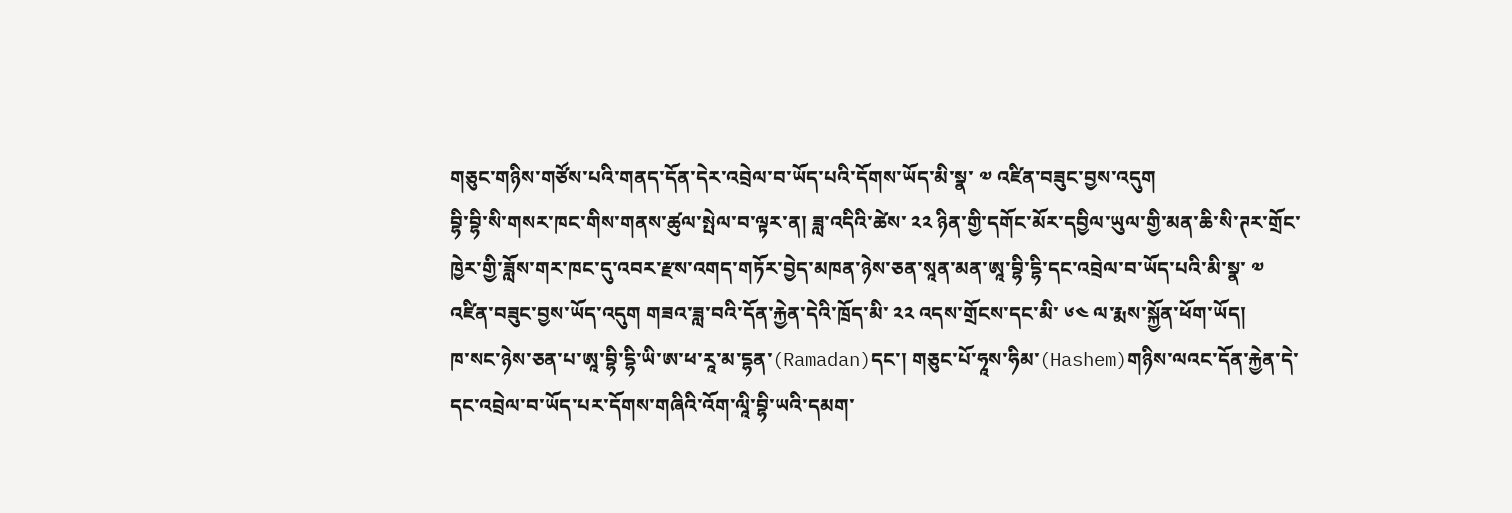གཅུང་གཉིས་གཙོས་པའི་གནད་དོན་དེར་འབྲེལ་བ་ཡོད་པའི་དོགས་ཡོད་མི་སྣ་ ༧ འཛིན་བཟུང་བྱས་འདུག
བྷི་བྷི་སི་གསར་ཁང་གིས་གནས་ཚུལ་སྤེལ་བ་ལྟར་ན། ཟླ་འདིའི་ཚེས་ ༢༢ ཉིན་གྱི་དགོང་མོར་དབྱིལ་ཡུལ་གྱི་མན་ཆི་སི་ཊར་གྲོང་ཁྱེར་གྱི་ཟློས་གར་ཁང་དུ་འབར་རྫས་འགད་གཏོར་བྱེད་མཁན་ཉེས་ཅན་སཱན་མན་ཨཱ་བྷི་དྷི་དང་འབྲེལ་བ་ཡོད་པའི་མི་སྣ་ ༧ འཛིན་བཟུང་བྱས་ཡོད་འདུག གཟའ་ཟླ་བའི་དོན་རྐྱེན་དེའི་ཁྲོད་མི་ ༢༢ འདས་གྲོངས་དང་མི་ ༦༤ ལ་རྨས་སྐྱོན་ཕོག་ཡོད།
ཁ་སང་ཉེས་ཅན་པ་ཨཱ་བྷི་དྷི་ཡི་ཨ་ཕ་རཱ་མ་དྷན་(Ramadan)དང་། གཅུང་པོ་ཧཱས་ཧིམ་(Hashem)གཉིས་ལའང་དོན་རྐྱེན་དེ་དང་འབྲེལ་བ་ཡོད་པར་དོགས་གཞིའི་འོག་ལཱི་བྷི་ཡའི་དམག་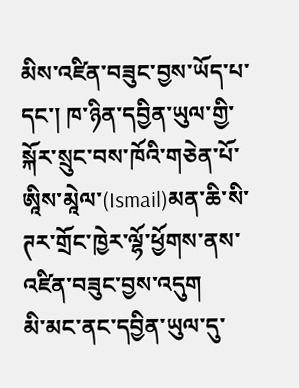མིས་འཛིན་བཟུང་བྱས་ཡོད་པ་དང་། ཁ་ཉིན་དབྱིན་ཡུལ་གྱི་སྐོར་སྲུང་བས་ཁོའི་གཅེན་པོ་ཨཱིས་མཱེལ་(Ismail)མན་ཆི་སི་ཊར་གྲོང་ཁྱེར་ལྷོ་ཕྱོགས་ནས་འཛིན་བཟུང་བྱས་འདུག
མི་མང་ནང་དབྱིན་ཡུལ་དུ་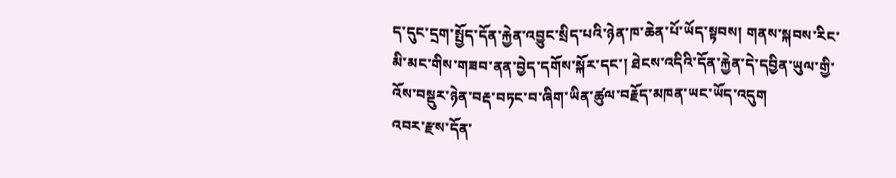ད་དུང་དྲག་སྤྱོད་དོན་རྐྱེན་འབྱུང་སྲིད་པའི་ཉེན་ཁ་ཆེན་པོ་ཡོད་སྟབས། གནས་སྐབས་རིང་མི་མང་གིས་གཟབ་ནན་བྱེད་དགོས་སྐོར་དང་། ཐེངས་འདིའི་དོན་རྐྱེན་དེ་དབྱིན་ཡུལ་གྱི་འོས་བསྡུར་ཉེན་བརྡ་བཏང་བ་ཞིག་ཡིན་ཚུལ་བརྗོད་མཁན་ཡང་ཡོད་འདུག
འབར་རྫས་དོན་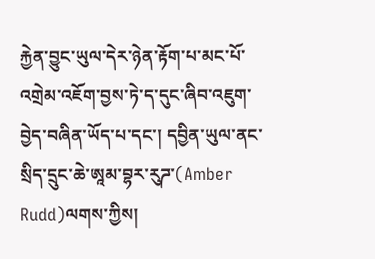རྐྱེན་བྱུང་ཡུལ་དེར་ཉེན་རྟོག་པ་མང་པོ་འགྲེམ་འཇོག་བྱས་ཏེ་ད་དུང་ཞིབ་འཇུག་བྱེད་བཞིན་ཡོད་པ་དང་། དབྱིན་ཡུལ་ནང་སྲིད་དྲུང་ཆེ་ཨཱམ་བྷར་རུཌ་(Amber Rudd)ལགས་ཀྱིས།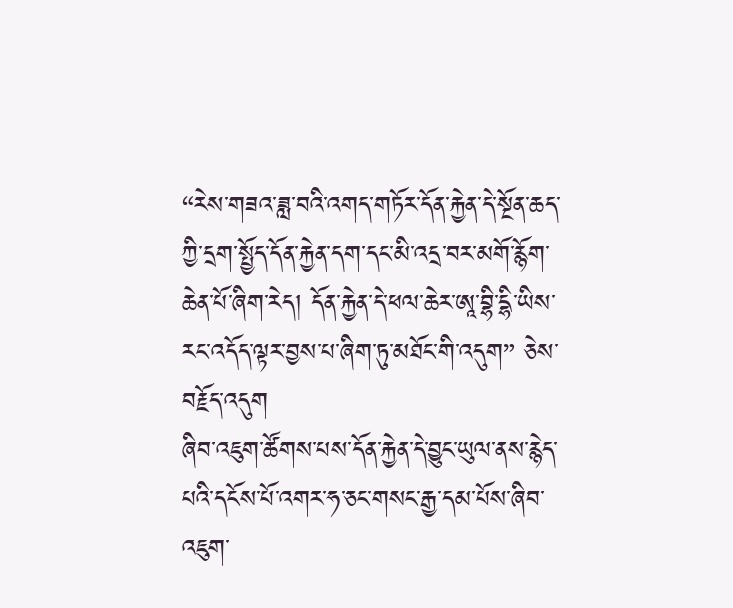“རེས་གཟའ་ཟླ་བའི་འགད་གཏོར་དོན་རྐྱེན་དེ་སྔོན་ཆད་ཀྱི་དྲག་སྤྱོད་དོན་རྐྱེན་དག་དང་མི་འདྲ་བར་མགོ་རྙོག་ཆེན་པོ་ཞིག་རེད། དོན་རྐྱེན་དེ་ཕལ་ཆེར་ཨཱ་བྷི་དྷི་ཡིས་རང་འདོད་ལྟར་བྱས་པ་ཞིག་ཏུ་མཐོང་གི་འདུག” ཅེས་བརྗོད་འདུག
ཞིབ་འཇུག་ཚོགས་པས་དོན་རྐྱེན་དེ་བྱུང་ཡུལ་ནས་རྙེད་པའི་དངོས་པོ་འགར་ཧ་ཅང་གསང་རྒྱ་དམ་པོས་ཞིབ་འཇུག་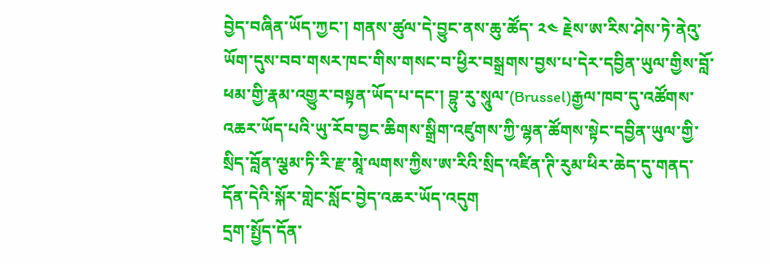བྱེད་བཞིན་ཡོད་ཀྱང་། གནས་ཚུལ་དེ་བྱུང་ནས་ཆུ་ཚོད་ ༢༤ རྗེས་ཨ་རིས་ཤེས་ཏེ་ནེའུ་ཡོག་དུས་བབ་གསར་ཁང་གིས་གསང་བ་ཕྱིར་བསྒྲགས་བྱས་པ་དེར་དབྱིན་ཡུལ་གྱིས་བློ་ཕམ་གྱི་རྣམ་འགྱུར་བསྟན་ཡོད་པ་དང་། བྷུ་རུ་སཱུལ་(Brussel)རྒྱལ་ཁབ་དུ་འཚོགས་འཆར་ཡོད་པའི་ཡུ་རོབ་བྱང་ཆིགས་སྒྲིག་འཛུགས་ཀྱི་ལྷན་ཚོགས་སྟེང་དབྱིན་ཡུལ་གྱི་སྲིད་བློན་ལྕམ་ཏི་རི་རྫ་མཱེ་ལགས་ཀྱིས་ཨ་རིའི་སྲིད་འཛིན་ཊི་རུམ་ཕིར་ཆེད་དུ་གནད་དོན་དེའི་སྐོར་གླེང་སློང་བྱེད་འཆར་ཡོད་འདུག
དྲག་སྤྱོད་དོན་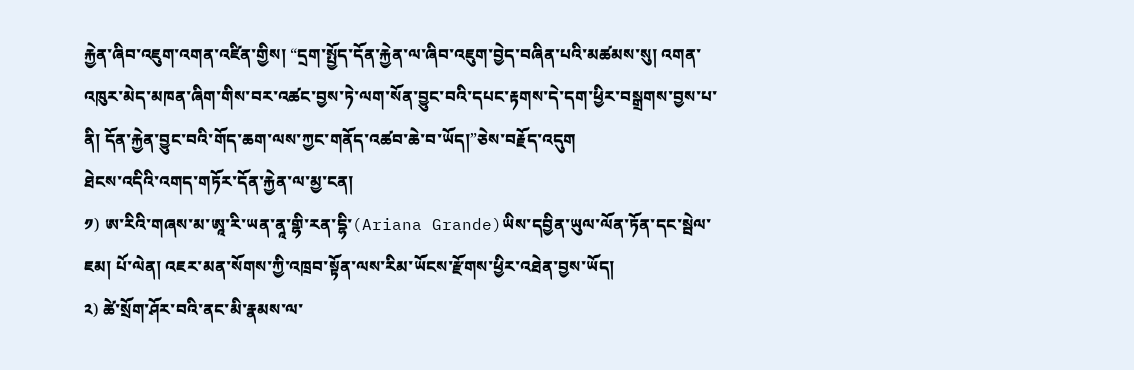རྐྱེན་ཞིབ་འཇུག་འགན་འཛིན་གྱིས། “དྲག་སྤྱོད་དོན་རྐྱེན་ལ་ཞིབ་འཇུག་བྱེད་བཞིན་པའི་མཚམས་སུ། འགན་འཁུར་མེད་མཁན་ཞིག་གིས་བར་འཚང་བྱས་ཏེ་ལག་སོན་བྱུང་བའི་དཔང་རྟགས་དེ་དག་ཕྱིར་བསྒྲགས་བྱས་པ་ནི། དོན་རྐྱེན་བྱུང་བའི་གོད་ཆག་ལས་ཀྱང་གནོད་འཚབ་ཆེ་བ་ཡོད།”ཅེས་བརྗོད་འདུག
ཐེངས་འདིའི་འགད་གཏོར་དོན་རྐྱེན་ལ་མྱ་ངན།
༡) ཨ་རིའི་གཞས་མ་ཨཱ་རི་ཡན་ནཱ་གྷི་རན་དྷི་(Ariana Grande)ཡིས་དབྱིན་ཡུལ་ལོན་ཏོན་དང་སྦེལ་ཇམ། པོ་ལེན། འཇར་མན་སོགས་ཀྱི་འཁྲབ་སྟོན་ལས་རིམ་ཡོངས་རྫོགས་ཕྱིར་འཐེན་བྱས་ཡོད།
༢) ཚེ་སྲོག་ཤོར་བའི་ནང་མི་རྣམས་ལ་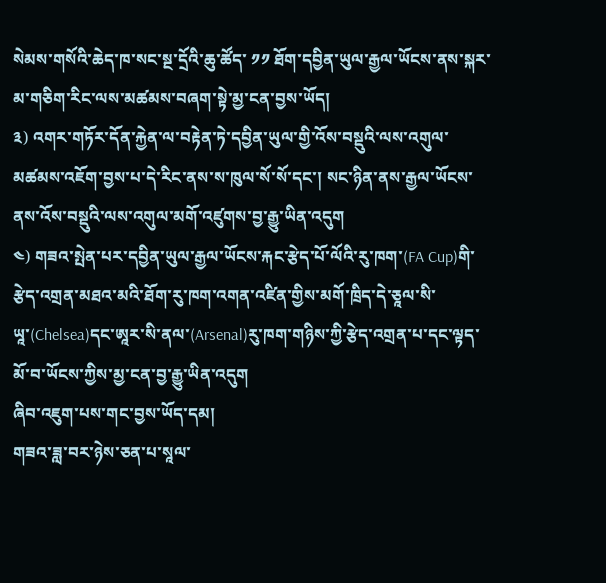སེམས་གསོའི་ཆེད་ཁ་སང་སྔ་དྲོའི་ཆུ་ཚོད་ ༡༡ ཐོག་དབྱིན་ཡུལ་རྒྱལ་ཡོངས་ནས་སྐར་མ་གཅིག་རིང་ལས་མཚམས་བཞག་སྟེ་མྱ་ངན་བྱས་ཡོད།
༣) འགར་གཏོར་དོན་རྐྱེན་ལ་བརྟེན་ཏེ་དབྱིན་ཡུལ་གྱི་འོས་བསྡུའི་ལས་འགུལ་མཚམས་འཇོག་བྱས་པ་དེ་རིང་ནས་ས་ཁུལ་སོ་སོ་དང་། སང་ཉིན་ནས་རྒྱལ་ཡོངས་ནས་འོས་བསྡུའི་ལས་འགུལ་མགོ་འཛུགས་བྱ་རྒྱུ་ཡིན་འདུག
༤) གཟའ་སྤེན་པར་དབྱིན་ཡུལ་རྒྱལ་ཡོངས་རྐང་རྩེད་པོ་ལོའི་རུ་ཁག་(FA Cup)གི་རྩེད་འགྲན་མཐའ་མའི་ཐོག་རུ་ཁག་འགན་འཛིན་གྱིས་མགོ་ཁྲིད་དེ་ཅཱལ་སི་ཡཱ་(Chelsea)དང་ཨཱར་སི་ནལ་(Arsenal)རུ་ཁག་གཉིས་ཀྱི་རྩེད་འགྲན་པ་དང་ལྟད་མོ་བ་ཡོངས་ཀྱིས་མྱ་ངན་བྱ་རྒྱུ་ཡིན་འདུག
ཞིབ་འཇུག་པས་གང་བྱས་ཡོད་དམ།
གཟའ་ཟླ་བར་ཉེས་ཅན་པ་སཱལ་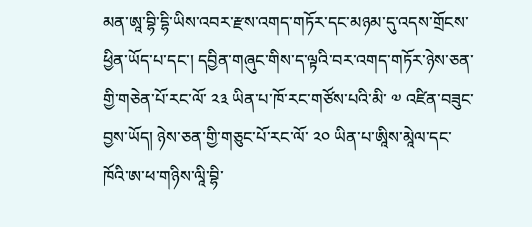མན་ཨཱ་བྷི་དྷི་ཡིས་འབར་རྫས་འགད་གཏོར་དང་མཉམ་དུ་འདས་གྲོངས་ཕྱིན་ཡོད་པ་དང་། དབྱིན་གཞུང་གིས་ད་ལྟའི་བར་འགད་གཏོར་ཉེས་ཅན་གྱི་གཅེན་པོ་རང་ལོ་ ༢༣ ཡིན་པ་ཁོ་རང་གཙོས་པའི་མི་ ༧ འཛིན་བཟུང་བྱས་ཡོད། ཉེས་ཅན་གྱི་གཅུང་པོ་རང་ལོ་ ༢༠ ཡིན་པ་ཨཱིས་མཱེལ་དང་ཁོའི་ཨ་ཕ་གཉིས་ལཱི་བྷི་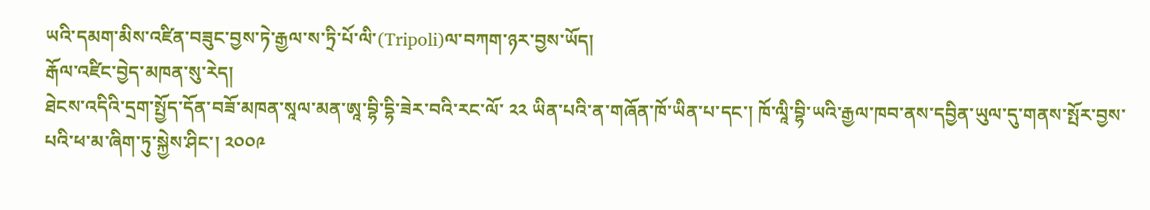ཡའི་དམག་མིས་འཛིན་བཟུང་བྱས་ཏེ་རྒྱལ་ས་ཏྲི་པོ་ལི་(Tripoli)ལ་བཀག་ཉར་བྱས་ཡོད།
རྒོལ་འཛིང་བྱེད་མཁན་སུ་རེད།
ཐེངས་འདིའི་དྲག་སྤྱོད་དོན་བཟོ་མཁན་སཱལ་མན་ཨཱ་བྷི་དྷི་ཟེར་བའི་རང་ལོ་ ༢༢ ཡིན་པའི་ན་གཞོན་ཁོ་ཡིན་པ་དང་། ཁོ་ལཱི་བྷི་ཡའི་རྒྱལ་ཁབ་ནས་དབྱིན་ཡུལ་དུ་གནས་སྤོར་བྱས་པའི་ཕ་མ་ཞིག་ཏུ་སྐྱེས་ཤིང་། ༢༠༠༩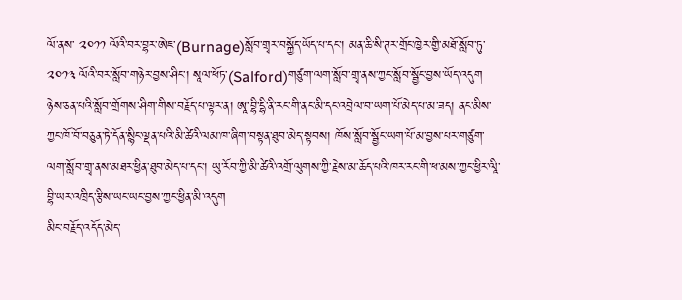ལོ་ནས་ ༢༠༡༡ ལོའི་བར་བྷར་ཨེཇ་(Burnage)སློབ་གྲྭར་བསྐྱོད་ཡོད་པ་དང་། མན་ཆི་སི་ཊར་གྲོང་ཁྱེར་གྱི་མཐོ་སློབ་ཏུ་ ༢༠༡༣ ལོའི་བར་སློབ་གཉེར་བྱས་ཤིང་། སཱལ་ཕོཏ་(Salford)གཙུག་ལག་སློབ་གྲྭ་ནས་ཀྱང་སློབ་སྦྱོང་བྱས་ཡོད་འདུག
ཉེས་ཅན་པའི་སློབ་གྲོགས་ཤིག་གིས་བརྗོད་པ་ལྟར་ན། ཨཱ་བྷི་དྷི་ནི་རང་གི་ནང་མི་དང་འབྲེལ་བ་ཡག་པོ་མེད་པ་མ་ཟད། ནང་མིས་ཀྱང་ཁོ་བོ་བཅུན་ཏེ་དོན་སྙིང་ལྡན་པའི་མི་ཚེའི་ལམ་ཁ་ཞིག་བསྟན་ཐུབ་མེད་སྟབས། ཁོས་སློབ་སྦྱོང་ཡག་པོ་མ་བྱས་པར་གཙུག་ལག་སློབ་གྲྭ་ནས་མཐར་ཕྱིན་ཐུབ་མེད་པ་དང་། ཡུ་རོབ་ཀྱི་མི་ཚེའི་འགྲོ་ལུགས་ཀྱི་རྗེས་མ་ཆོད་པའི་ཁར་རང་གི་ཕ་མས་ཀྱང་ཕྱིར་ལཱི་བྷི་ཡར་འཁྲིད་རྩིས་ཡང་ཡང་བྱས་ཀྱང་ཕྱིན་མི་འདུག
མིང་བརྗོད་འདོད་མེད་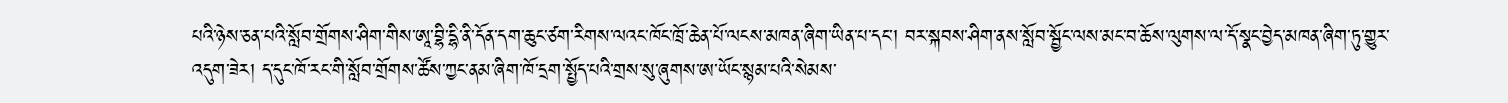པའི་ཉེས་ཅན་པའི་སློབ་གྲོགས་ཤིག་གིས་ཨཱ་བྷི་དྷི་ནི་དོན་དག་ཆུང་ཙག་རིགས་ལའང་ཁོང་ཁྲོ་ཆེན་པོ་ལངས་མཁན་ཞིག་ཡིན་པ་དང་། བར་སྐབས་ཤིག་ནས་སློབ་སྦྱོང་ལས་མང་བ་ཆོས་ལུགས་ལ་དོ་སྣང་བྱེད་མཁན་ཞིག་ཏུ་གྱུར་འདུག་ཟེར། ད་དུང་ཁོ་རང་གི་སློབ་གྲོགས་ཚོས་ཀྱང་ནམ་ཞིག་ཁོ་དྲག་སྤྱོད་པའི་གྲས་སུ་ཞུགས་ཨ་ཡོང་སྙམ་པའི་སེམས་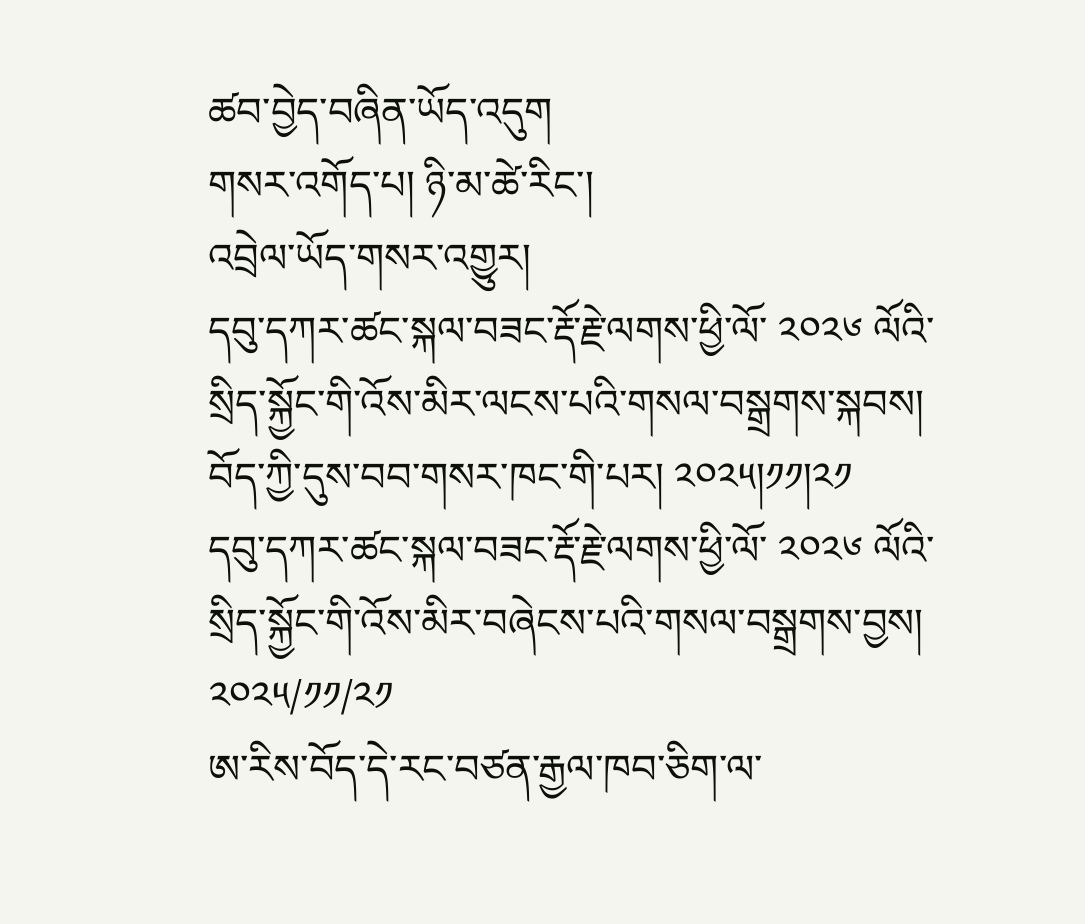ཚབ་བྱེད་བཞིན་ཡོད་འདུག
གསར་འགོད་པ། ཉི་མ་ཚེ་རིང་།
འབྲེལ་ཡོད་གསར་འགྱུར།
དབུ་དཀར་ཚང་སྐལ་བཟང་རྡོ་རྗེ་ལགས་ཕྱི་ལོ་ ༢༠༢༦ ལོའི་སྲིད་སྐྱོང་གི་འོས་མིར་ལངས་པའི་གསལ་བསྒྲགས་སྐབས། བོད་ཀྱི་དུས་བབ་གསར་ཁང་གི་པར། ༢༠༢༥།༡༡།༢༡
དབུ་དཀར་ཚང་སྐལ་བཟང་རྡོ་རྗེ་ལགས་ཕྱི་ལོ་ ༢༠༢༦ ལོའི་སྲིད་སྐྱོང་གི་འོས་མིར་བཞེངས་པའི་གསལ་བསྒྲགས་བྱས།
༢༠༢༥/༡༡/༢༡
ཨ་རིས་བོད་དེ་རང་བཙན་རྒྱལ་ཁབ་ཅིག་ལ་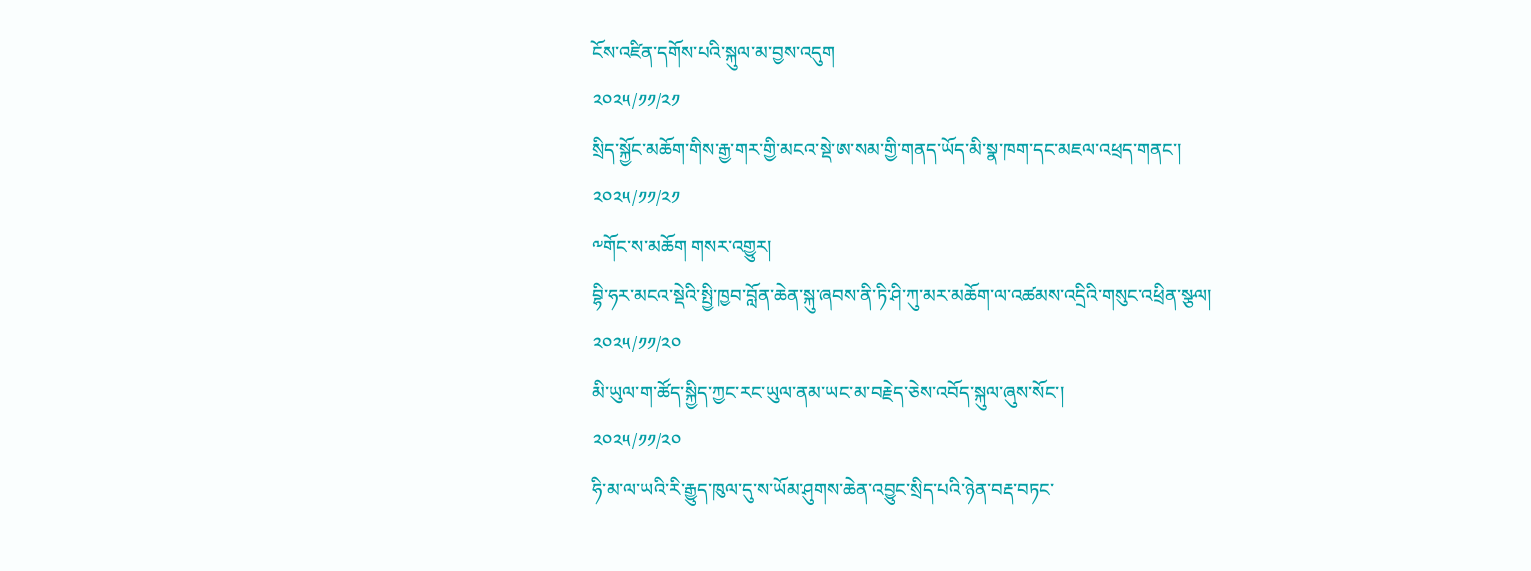ངོས་འཛིན་དགོས་པའི་སྐུལ་མ་བྱས་འདུག
༢༠༢༥/༡༡/༢༡
སྲིད་སྐྱོང་མཆོག་གིས་རྒྱ་གར་གྱི་མངའ་སྡེ་ཨ་སམ་གྱི་གནད་ཡོད་མི་སྣ་ཁག་དང་མཇལ་འཕྲད་གནང་།
༢༠༢༥/༡༡/༢༡
༸གོང་ས་མཆོག གསར་འགྱུར།
བྷི་ཧར་མངའ་སྡེའི་སྤྱི་ཁྱབ་བློན་ཆེན་སྐུ་ཞབས་ནི་ཏི་ཤི་ཀུ་མར་མཆོག་ལ་འཚམས་འདྲིའི་གསུང་འཕྲིན་སྩལ།
༢༠༢༥/༡༡/༢༠
མི་ཡུལ་ག་ཚོད་སྐྱིད་ཀྱང་རང་ཡུལ་ནམ་ཡང་མ་བརྗེད་ཅེས་འབོད་སྐུལ་ཞུས་སོང་།
༢༠༢༥/༡༡/༢༠
ཧི་མ་ལ་ཡའི་རི་རྒྱུད་ཁུལ་དུ་ས་ཡོམ་ཤུགས་ཆེན་འབྱུང་སྲིད་པའི་ཉེན་བརྡ་བཏང་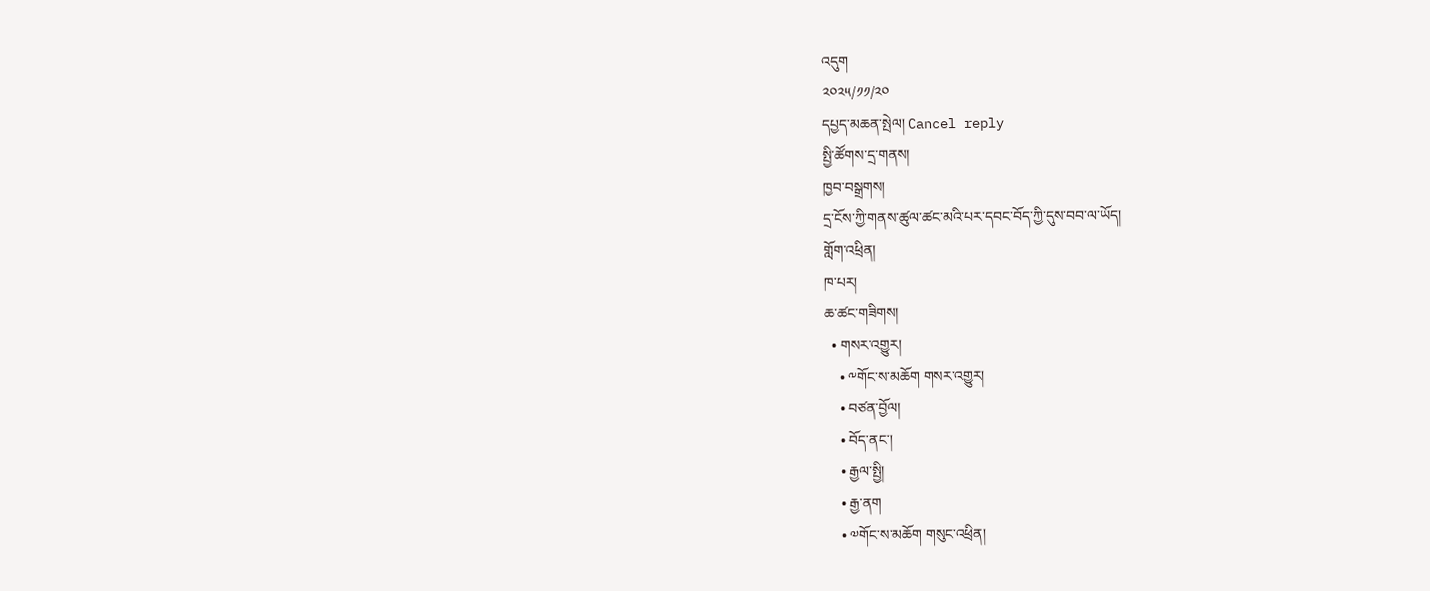འདུག
༢༠༢༥/༡༡/༢༠
དཔྱད་མཆན་སྤེལ། Cancel reply
སྤྱི་ཚོགས་དྲ་གནས།
ཁྱབ་བསྒྲགས།
དྲ་ངོས་ཀྱི་གནས་ཚུལ་ཚང་མའི་པར་དབང་བོད་ཀྱི་དུས་བབ་ལ་ཡོད།
གློག་འཕྲིན།
ཁ་པར།
ཆ་ཚང་གཟིགས།
  • གསར་འགྱུར།
    • ༸གོང་ས་མཆོག གསར་འགྱུར།
    • བཙན་བྱོལ།
    • བོད་ནང་།
    • རྒྱལ་སྤྱི།
    • རྒྱ་ནག
    • ༧གོང་ས་མཆོག གསུང་འཕྲིན།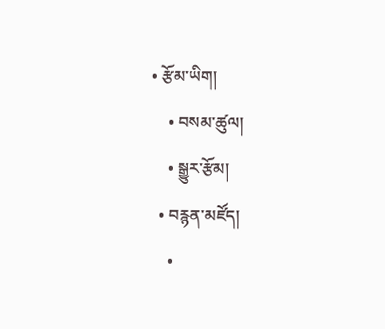• རྩོམ་ཡིག།
    • བསམ་ཚུལ།
    • སྒྱུར་རྩོམ།
  • བརྙན་མཛོད།
    •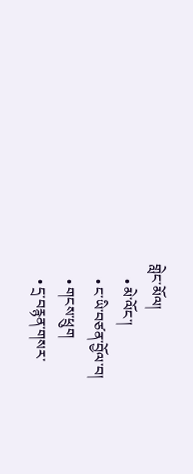གླེང་མོལ།
    • མེ་ལོང་།
    • ང་ཡི་བཙན་བྱོལ་བ།
    • གངས་ཕྲུག
    • དྲ་བརྙན་གསར་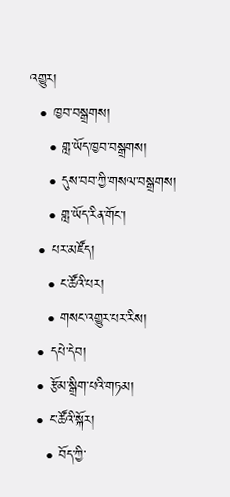འགྱུར།
  • ཁྱབ་བསྒྲགས།
    • གླ་ཡོད་ཁྱབ་བསྒྲགས།
    • དུས་བབ་ཀྱི་གསལ་བསྒྲགས།
    • གླ་ཡོད་རིན་གོང་།
  • པར་མཛོད།
    • ང་ཚོའི་པར།
    • གསང་འགྱུར་པར་རིས།
  • དཔེ་དེབ།
  • རྩོམ་སྒྲིག་པའི་གཏམ།
  • ང་ཚོའི་སྐོར།
    • བོད་ཀྱི་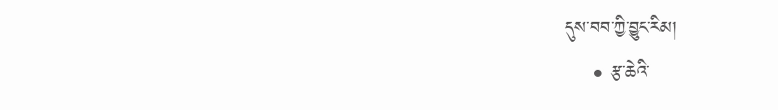དུས་བབ་ཀྱི་བྱུང་རིམ།
    • རྩ་ཆེའི་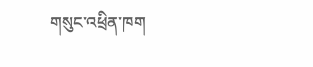གསུང་འཕྲིན་ཁག